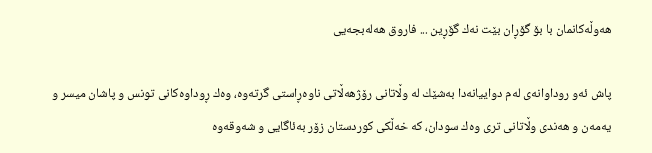هه‌وڵه‌كانمان با بۆ گۆڕان بێت نه‌ك گۆڕین ... فاروق هه‌له‌بجه‌یی

پاش ئه‌و روداوانه‌ی له‌م دواییانه‌دا به‌شێك له‌ وڵاتانی رۆژهه‌ڵاتی ناوه‌ڕاستی گرته‌وه‌، وه‌ك ڕوداوه‌كانی تونس و پاشان میسر و یه‌مه‌ن و هه‌ندی وڵاتانی تری وه‌ك سودان، كه‌ خه‌ڵكی كوردستان زۆر به‌ئاگایی و شه‌وقه‌وه‌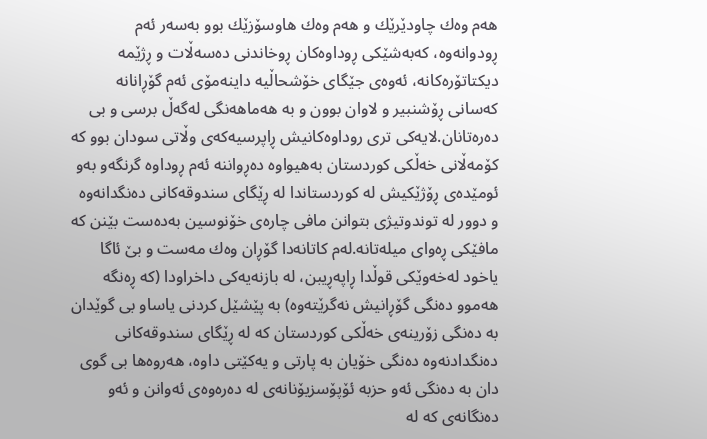هه‌م وه‌ك چاودێرێك و هه‌م وه‌ك هاوسۆزێك بوو به‌سه‌ر ئه‌م ڕودوانه‌وه‌، كه‌به‌شێكی ڕوداوه‌كان ڕوخاندنی ده‌سه‌ڵات و ڕژێمه‌ دیكتاتۆره‌كانه‌، ئه‌وه‌ی جێگای خۆشحاڵیه‌ داینه‌مۆی ئه‌م گۆڕانانه‌ كه‌سانی ڕۆشنبیر و لاوان بوون و به‌ هه‌ماهه‌نگی له‌گه‌ڵ برسی و بی ده‌ره‌تانان.لایه‌كی تری روداوه‌كانیش ڕاپرسیه‌كه‌ی وڵاتی سودان بوو كه‌ كۆمه‌ڵانی خه‌ڵكی كوردستان به‌هیواوه‌ ده‌ڕواننه‌ ئه‌م ڕوداوه‌ گرنگه‌و به‌و ئومێده‌ی ڕۆژێكیش له‌ كوردستاندا له‌ ڕێگای سندوقه‌كانی ده‌نگدانه‌وه‌ و دوور له‌ توندوتیژی بتوانن مافی چاره‌ی خۆنوسین به‌ده‌ست بێنن كه‌ مافێكی ڕه‌وای میله‌تانه‌.له‌م كاتانه‌دا گۆڕان وه‌ك مه‌ست و بێ ئاگا یاخود له‌خه‌وێكی قوڵدا ڕاپه‌ڕیبن، له‌ بازنه‌یه‌كی داخراودا (كه‌ ڕه‌نگه‌ هه‌موو ده‌نگی گۆڕانیش نه‌گرێته‌وه‌) به‌ پێشێل كردنی یاساو بی گوێدان به‌ ده‌نگی زۆرینه‌ی خه‌ڵكی كوردستان كه‌ له‌ ڕێگای سندوقه‌كانی ده‌نگدادنه‌وه‌ ده‌نگی خۆیان به‌ پارتی و یه‌كێتی داوه‌، هه‌روه‌ها بی گوی دان به‌ ده‌نگی ئه‌و حزبه‌ ئۆپۆسزیۆنانه‌ی له‌ ده‌ره‌وه‌ی ئه‌وانن و ئه‌و ده‌نگانه‌ی كه‌ له‌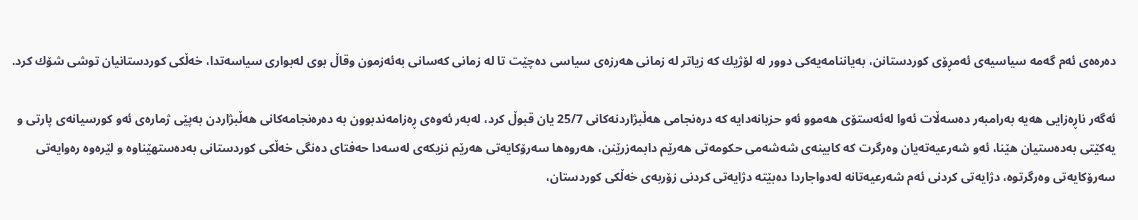ده‌ره‌ه‌ی ئه‌م گه‌مه‌ سیاسیه‌ی ئه‌مڕۆی كوردستانن، به‌یاننامه‌یه‌كی دوور له‌ لۆژیك كه‌ زیاتر له‌ زمانی هه‌رزه‌ی سیاسی ده‌چێت تا له‌ زمانی كه‌سانی به‌ئه‌زمون وقاڵ بوی له‌بواری سیاسه‌تدا، خه‌ڵكی كوردستانیان توشی شۆك كرد.

ئه‌گه‌ر ناڕه‌زایی هه‌یه‌ به‌رامبه‌ر ده‌سه‌ڵات ئه‌وا له‌ئه‌ستۆی هه‌موو ئه‌و حزبانه‌دایه‌ كه‌ دره‌نجامی هه‌ڵبژاردنه‌كانی 25/7 یان قبوڵ كرد، له‌به‌ر ئه‌وه‌ی ڕه‌زامه‌ندبوون به‌ ده‌ره‌نجامه‌كانی هه‌ڵبژاردن به‌پێی ژماره‌ی ئه‌و كورسیانه‌ی پارتی و یه‌كێتی به‌ده‌ستیان هێنا، ئه‌و شه‌رعیه‌ته‌یان وه‌رگرت كه‌ كابینه‌ی شه‌شه‌می حكومه‌تی هه‌رێم دابمه‌زرێنن، هه‌روه‌ها سه‌رۆكایه‌تی هه‌رێم نزیكه‌ی له‌سه‌دا حه‌فتای ده‌نگی خه‌ڵكی كوردستانی به‌ده‌ستهێناوه‌ و لێره‌وه‌ ره‌وایه‌تی سه‌رۆكایه‌تی وه‌رگرتوه‌، دژایه‌تی كردنی ئه‌م شه‌رعیه‌تانه‌ له‌دواجاردا ده‌بێته‌ دژایه‌تی كردنی زۆربه‌ی خه‌ڵكی كوردستان،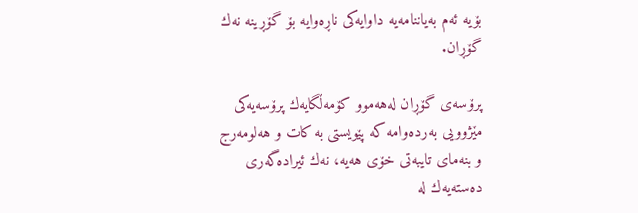بۆیه‌ ئه‌م به‌یاننامه‌یه‌ داوایه‌كی ناڕه‌وایه‌ بۆ گۆڕینه‌ نه‌ك گۆڕان.

پرۆسه‌ی گۆڕان له‌هه‌موو كۆمه‌ڵگایه‌ك پرۆسه‌یه‌كی مێژوویی به‌رده‌وامه‌ كه‌ پێویستی به‌ كات و هه‌لومه‌رج و بنه‌مای تایبه‌تی خۆی هه‌یه‌، نه‌ك ئیراده‌گه‌ری ده‌سته‌یه‌ك له‌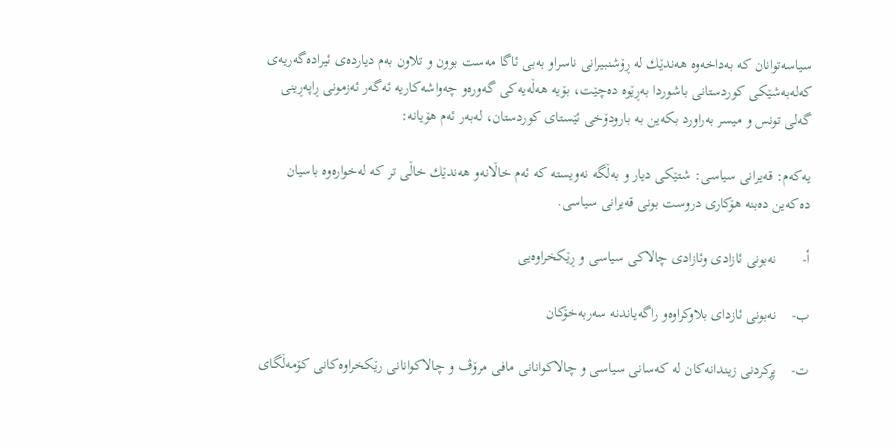سیاسه‌توانان كه‌ به‌داخه‌وه‌ هه‌ندێك له‌ ڕۆشنبیرانی ناسراو به‌بی ئاگا مه‌ست بوون و تلاون به‌م دیارده‌ی ئیراده‌گه‌ریه‌ی كه‌له‌به‌شێكی كوردستانی باشوردا به‌ڕێوه‌ ده‌چێت، بۆیه‌ هه‌ڵه‌یه‌كی گه‌وره‌و چه‌واشه‌كاریه‌ ئه‌گه‌ر ئه‌زمونی ڕاپه‌ڕینی گه‌لی تونس و میسر به‌راورد بكه‌ین به‌ بارودۆخی ئێستای كوردستان، له‌به‌ر ئه‌م هۆیانه‌:

یه‌كه‌م: قه‌یرانی سیاسی: شتێكی دیار و به‌ڵگه‌ نه‌ویسته‌ كه‌ ئه‌م خاڵانه‌و هه‌ندێك خاڵی تر كه‌ له‌خواره‌وه‌ باسیان ده‌كه‌ین ده‌بنه‌ هۆكاری دروست بونی قه‌یرانی سیاسی.

أ‌-       نه‌بونی ئازادی وئازادی چالاكی سیاسی و ڕێكخراوه‌یی

ب‌-    نه‌بونی ئازدای بلاوكراوه‌و راگه‌یاندنه‌ سه‌ربه‌خۆكان

ت‌-    پڕكردنی زیندانه‌كان له‌ كه‌سانی سیاسی و چالاكوانانی مافی مرۆڤ و چالاكوانانی رێكخراوه‌كانی كۆمه‌ڵگای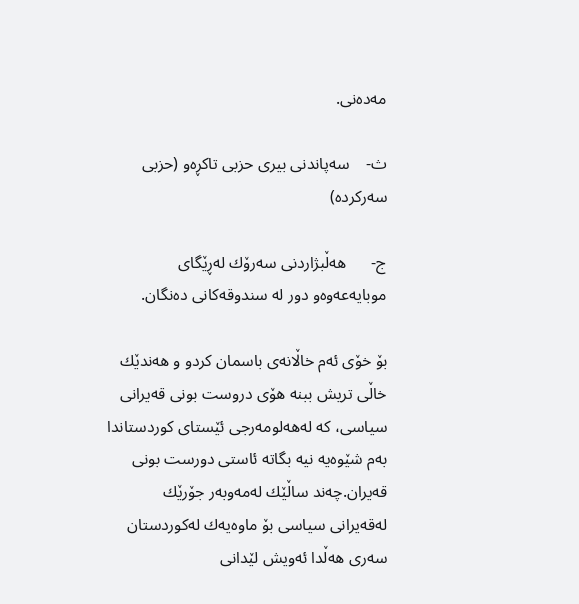مه‌ده‌نی.

ث‌-    سه‌پاندنی بیری حزبی تاكڕه‌و (حزبی سه‌ركرده‌)

ج‌-      هه‌ڵبژاردنی سه‌رۆك له‌ڕێگای موبایه‌عه‌وه‌و دور له‌ سندوقه‌كانی ده‌نگان.

بۆ خۆی ئه‌م خاڵانه‌ی باسمان كردو و هه‌ندێك خاڵی تریش ببنه‌ هۆی دروست بونی قه‌یرانی سیاسی، كه‌ له‌هه‌لومه‌رجی ئێستای كوردستاندا به‌م شێوه‌یه‌ نیه‌ بگاته‌ ئاستی دورست بونی قه‌یران.چه‌ند ساڵێك له‌مه‌وبه‌ر جۆرێك له‌قه‌یرانی سیاسی بۆ ماوه‌یه‌ك له‌كوردستان سه‌ری هه‌ڵدا ئه‌ویش لێدانی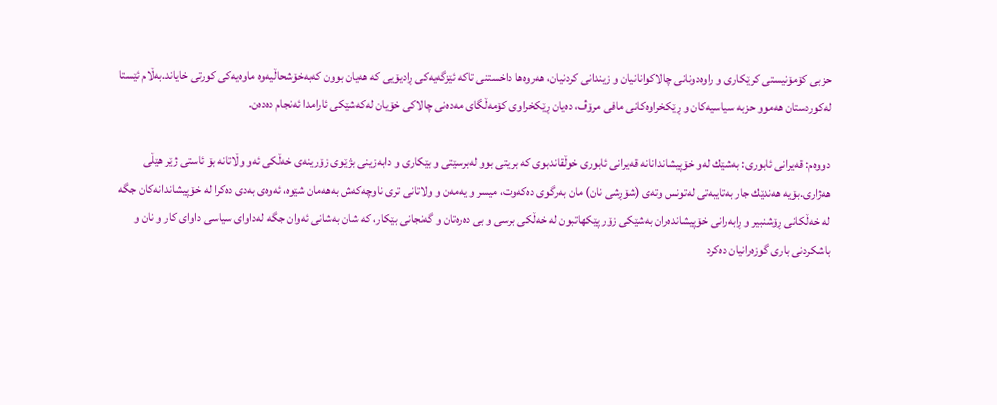حزبی كۆمۆنیستی كرێكاری و راوه‌دونانی چالاكوانانیان و زیندانی كردنیان، هه‌روه‌ها داخستنی تاكه‌ ئێزگه‌یه‌كی ڕادیۆیی كه‌ هه‌یان بوون كه‌به‌خۆشحاڵیه‌وه‌ ماوه‌یه‌كی كورتی خایاند.به‌ڵام ئێستا له‌كوردستان هه‌موو حزبه‌ سیاسیه‌كان و ڕێكخراوه‌كانی مافی مرۆڤ، ده‌یان ڕێكخراوی كۆمه‌ڵگای مه‌ده‌نی چالاكی خۆیان له‌كه‌شێكی ئارامدا ئه‌نجام ده‌ده‌ن.

دووه‌م: قه‌یرانی ئابوری: به‌شێك له‌و خۆپیشاندانانه‌ قه‌یرانی ئابوری خوڵقاندبوی كه‌ بریتی بوو له‌برسێتی و بێكاری و دابه‌زینی بژێوی زۆرینه‌ی خه‌ڵكی ئه‌و وڵاتانه‌ بۆ ئاستی ژێر هێڵی هه‌ژاری.بۆیه‌ هه‌ندێك جار به‌تایبه‌تی له‌تونس وته‌ی (شۆڕشی نان) مان به‌رگوی ده‌كه‌وت، میسر و یه‌مه‌ن و ولاتانی تری ناوچه‌كه‌ش به‌هه‌مان شێوه‌، ئه‌وه‌ی به‌دی ده‌كرا له‌ خۆپیشاندانه‌كان جگه‌ له‌ خه‌ڵكانی ڕۆشنبیر و ڕابه‌رانی خۆپیشانده‌ران به‌شێكی زۆر پێكهاتبون له‌ خه‌ڵكی برسی و بی ده‌ره‌تان و گه‌نجانی بێكار، كه‌ شان به‌شانی ئه‌وان جگه‌ له‌داوای سیاسی داوای كار و نان و باشكردنی باری گوزه‌رانیان ده‌كرد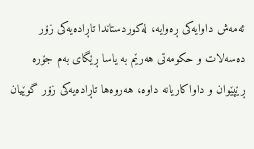ئه‌مه‌ش داوایه‌كی ڕه‌وایه‌، له‌كوردستاندا تاڕاده‌یه‌كی زۆر ده‌سه‌لات و حكومه‌تی هه‌رێم به‌ یاسا ڕێگای به‌م جۆره‌ ڕێپێوان و داواكاریانه‌ داوه‌، هه‌روه‌ها تاڕاده‌یه‌كی زۆر گوێیان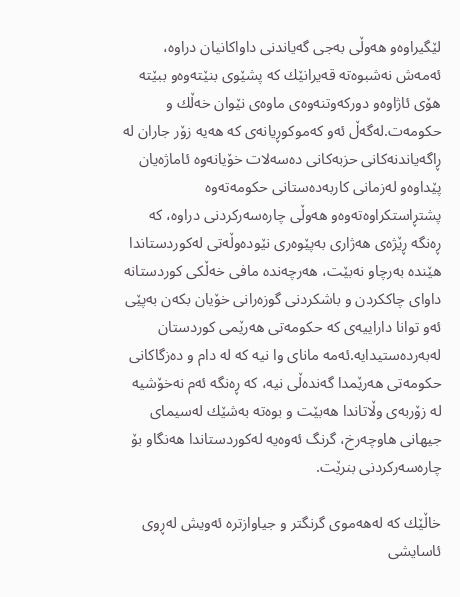لێگیراوه‌و هه‌وڵی به‌جی گه‌یاندنی داواكانیان دراوه‌، ئه‌مه‌ش نه‌شبوه‌ته‌ قه‌یرانێك كه‌ پشێوی بنێته‌وه‌و ببێته‌ هۆی ئاژاوه‌و دوركه‌وتنه‌وه‌ی ماوه‌ی نێوان خه‌ڵك و حكومه‌ت.له‌گه‌ڵ ئه‌و كه‌موكوڕیانه‌ی كه‌ هه‌یه‌ زۆر جاران له‌ ڕاگه‌یاندنه‌كانی حزبه‌كانی ده‌سه‌لات خۆیانه‌وه‌ ئاماژه‌یان پێداوه‌و له‌زمانی كاربه‌ده‌ستانی حكومه‌ته‌وه‌ پشتڕاستكراوه‌ته‌وه‌و هه‌وڵی چاره‌سه‌ركردنی دراوه‌، كه‌ ڕه‌نگه‌ ڕێژه‌ی هه‌ژاری به‌پێوه‌ری نێوده‌وڵه‌تی له‌كوردستاندا هێنده‌ به‌رچاو نه‌بێت، هه‌رچه‌نده‌ مافی خه‌ڵكی كوردستانه‌ داوای چاككردن و باشكردنی گوزه‌رانی خۆیان بكه‌ن به‌پێی ئه‌و توانا داراییه‌ی كه‌ حكومه‌تی هه‌رێمی كوردستان له‌به‌رده‌ستیدایه‌.ئه‌مه‌ مانای وا نیه‌ كه‌ له‌ دام و ده‌زگاكانی حكومه‌تی هه‌رێمدا گه‌نده‌ڵی نیه‌، كه‌ ڕه‌نگه‌ ئه‌م نه‌خۆشیه‌ له‌ زۆربه‌ی وڵاتاندا هه‌بێت و بوه‌ته‌ به‌شێك له‌سیمای جیهانی هاوچه‌رخ، گرنگ ئه‌وه‌یه‌ له‌كوردستاندا هه‌نگاو بۆ چاره‌سه‌ركردنی بنرێت.

خاڵێك كه‌ له‌هه‌موی گرنگتر و جیاوازتره‌ ئه‌ویش له‌ڕوی ئاسایشی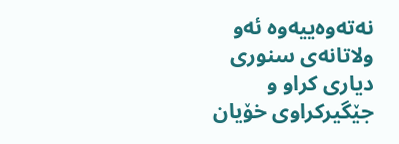نه‌ته‌وه‌ییه‌وه‌ ئه‌و ولاتانه‌ی سنوری دیاری كراو و جێگیركراوی خۆیان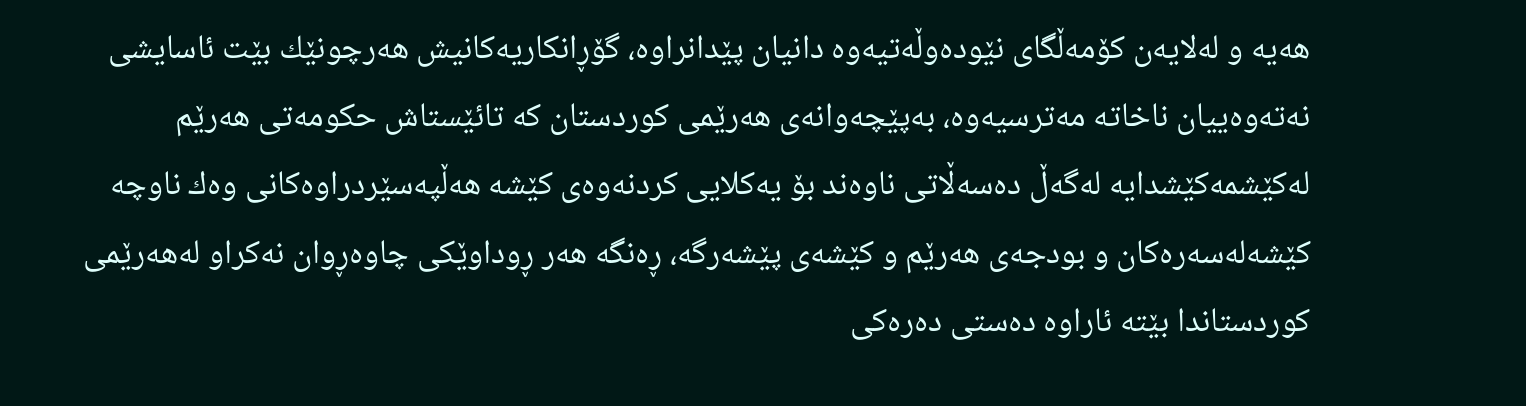هه‌یه‌ و له‌لایه‌ن كۆمه‌ڵگای نێوده‌وڵه‌تیه‌وه‌ دانیان پێدانراوه‌، گۆڕانكاریه‌كانیش هه‌رچونێك بێت ئاسایشی نه‌ته‌وه‌ییان ناخاته‌ مه‌ترسیه‌وه‌، به‌پێچه‌وانه‌ی هه‌رێمی كوردستان كه‌ تائێستاش حكومه‌تی هه‌رێم له‌كێشمه‌كێشدایه‌ له‌گه‌ڵ ده‌سه‌ڵاتی ناوه‌ند بۆ یه‌كلایی كردنه‌وه‌ی كێشه‌ هه‌ڵپه‌سێردراوه‌كانی وه‌ك ناوچه‌ كێشه‌له‌سه‌ره‌كان و بودجه‌ی هه‌رێم و كێشه‌ی پێشه‌رگه‌، ڕه‌نگه‌ هه‌ر ڕوداوێكی چاوه‌ڕوان نه‌كراو له‌هه‌رێمی كوردستاندا بێته‌ ئاراوه‌ ده‌ستی ده‌ره‌كی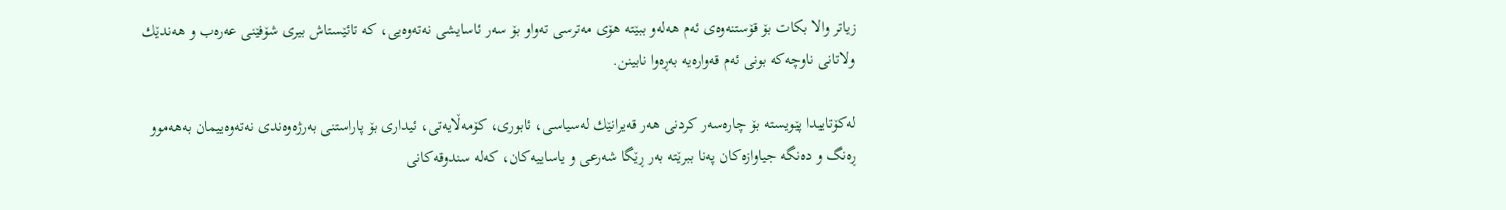زیاتر والا بكات بۆ قۆستنه‌وه‌ی ئه‌م هه‌له‌و ببێته‌ هۆی مه‌ترسی ته‌واو بۆ سه‌ر ئاسایشی نه‌ته‌وه‌یی، كه‌ تائێستاش بیری شۆفێنی عه‌ره‌ب و هه‌ندێك ولاتانی ناوچه‌كه‌ بونی ئه‌م قه‌واره‌یه‌ به‌ڕه‌وا نابینن.

له‌كۆتاییدا پێویسته‌ بۆ چاره‌سه‌ر كردنی هه‌ر قه‌یرانێك له‌سیاسی، ئابوری، كۆمه‌ڵایه‌تی، ئیداری بۆ پاراستنی به‌رژه‌وه‌ندی نه‌ته‌وه‌ییمان به‌هه‌موو ڕه‌نگ و ده‌نگه‌ جیاوازه‌كان په‌نا ببرێته‌ به‌ر ڕێگا شه‌رعی و یاساییه‌كان، كه‌له‌ سندوقه‌كانی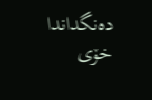ده‌نگداندا خۆی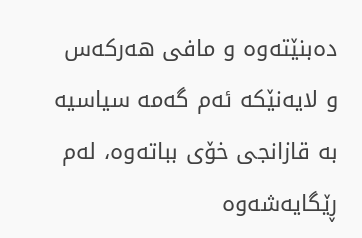ده‌بنێته‌وه‌ و مافی هه‌ركه‌س و لایه‌نێكه‌ ئه‌م گه‌مه‌ سیاسیه‌ به‌ قازانجی خۆی بباته‌وه‌، له‌م ڕێگایه‌شه‌وه‌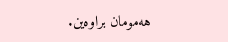هه‌مومان براوه‌ین.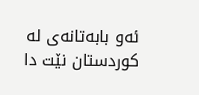ئه‌و بابه‌تانه‌ی له‌ کوردستان نێت دا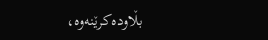بڵاوده‌کرێنه‌وه‌،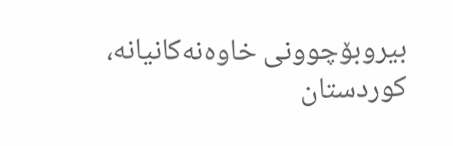بیروبۆچوونی خاوه‌نه‌کانیانه‌، کوردستان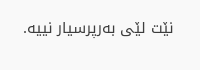نێت لێی به‌رپرسیار نییه‌.